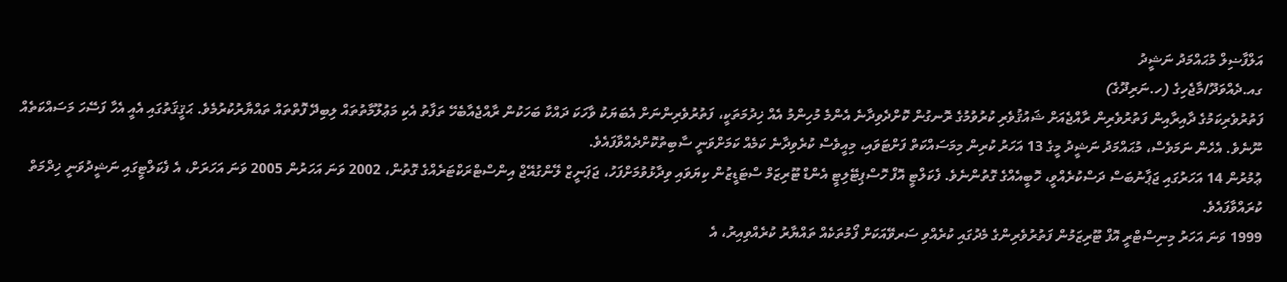އަލްފާޟިލް މުޙައްމަދު ނަޝީދު
ގއ.ދެއްވަދޫ/މާޖެހިގެ (ހ.ނަރިދޫގެ)
ފަތުރުވެރިކަމުގެ ދާއިރާއިން ފަތުރުވެރިން ރާއްޖެއަށް ޝައުޤުވެރި ކުރުވުމުގެ ރޮނގުން ކޮށްދެވިދާނެ އެންމެ މުހިންމު އެއް ޚިދުމަތަކީ، ފަތުރުވެރިންނަށް އެބަޔަކު ވާހަކަ ދައްކާ ބަހަކުން ރާއްޖެއާބެހޭ ތަފާތު އެކި މަޢުލޫމާތުތައް ލިބިދޭ ފޮތްތައް ތައްޔާރުކުރުމެވެ. ޙަޤީޤަތުގައި އެއީ އެހާ ފަސޭހަ މަސައްކަތެއް ނޫނެވެ. އެހެން ނަމަވެސް، މުޙައްމަދު ނަޝީދު މީގެ 13 އަހަރު ކުރިން މިމަސައްކަތް ފަށްޓަވައި، މިއީވެސް ކުރެވިދާނެ ކަމެއް ކަމަށްވަނީ ސާބިތުކޮށްދެއްވާފައެވެ.
ޢުމުރުން 14 އަހަރުގައި ޖަޕާނުބަސް ދަސްކުރެއްވީ، ހޮބީއެއްގެ ގޮތުންނެވެ. ފެކަލްޓީ އޮފް ހޮސްޕިޓޭލިޓީ އެންޑް ޓޫރިޒަމް ސްޓަޑީޒުން ކިޔަވައި ވިދާޅުވުމަށްފަހު، ޖަޕަނީޒް ލޭންގުއޭޖް އިންސްޓްރަކްޓަރެއްގެ ގޮތުން، 2002 ވަނަ އަހަރުން 2005 ވަނަ އަހަރަށް، އެ ފެކަލްޓީގައި ނަޝީދުވަނީ ޚިދްމަތް ކުރައްވާފައެވެ.
1999 ވަނަ އަހަރު މިނިސްޓްރީ އޮފް ޓޫރިޒަމުން ފަތުރުވެރިންގެ މެދުގައި ކުރެއްވި ސަރވޭއަކަށް ފޯމުތަކެއް ތައްޔާރު ކުރެއްވިއިރު، އެ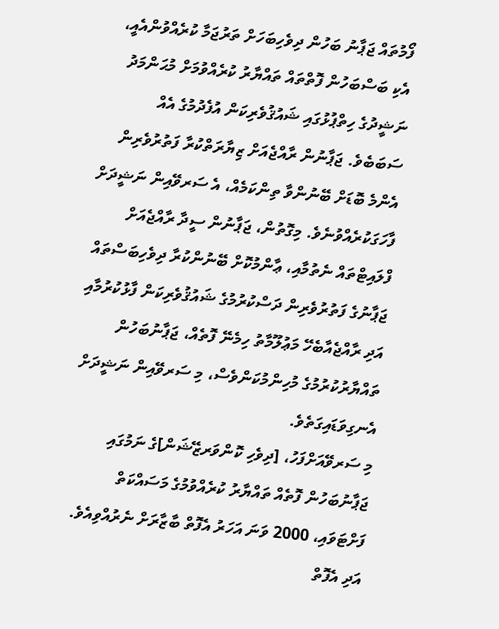ފޯމުތައް ޖަޕާނު ބަހުން ދިވެހިބަހަށް ތަރުޖަމާ ކުރެއްވުންއެއީ، އެކި ބަސްބަހުން ފޮތްތައް ތައްޔާރު ކުރެއްވުމަށް މުޙަންމަދު ނަޝީދުގެ ހިތްޕުޅުގައި ޝައުޤުވެރިކަން އުފެދުމުގެ އެއް ސަބަބެވެ. ޖަޕާނުން ރާއްޖެއަށް ޒިޔާރަތްކުރާ ފަތުރުވެރިން އެންމެ ބޮޑަށް ބޭނުންވާ ތިންކަމެއް، އެ ސަރވޭއިން ނަޝީދަށް ފާހަގަކުރެއްވުނެވެ. މިގޮތުން، ޖަޕާނުން ސީދާ ރާއްޖެއަށް ފްލައިޓްތައް ނެތުމާއި، ޢާންމުކޮށް ބޭނުންކުރާ ދިވެހިބަސްތައް ޖަޕާނުގެ ފަތުރުވެރިން ދަސްކުރުމުގެ ޝައުޤުވެރިކަން ފާޅުކުރުމާއި އަދި ރާއްޖެއާބެހޭ މަޢުލޫމާތު ހިމެނޭ ފޮތެއް، ޖަޕާނުބަހުން ތައްޔާރުކުރުމުގެ މުހިންމުކަންވެސް، މި ސަރވޭއިން ނަޝީދަށް އެނގިވަޑައިގަތެވެ.
މި ސަރވޭއަށްފަހު، [ދިވެހި ކޮންވަރޒޭޝަން]ގެ ނަމުގައި ޖަޕާނުބަހުން ފޮތެއް ތައްޔާރު ކުރެއްވުމުގެ މަސައްކަތް ފަށްޓަވައި، 2000 ވަނަ އަހަރު އެފޮތް ބާޒާރަށް ނެރުއްވިއެވެ. އަދި އެފޮތް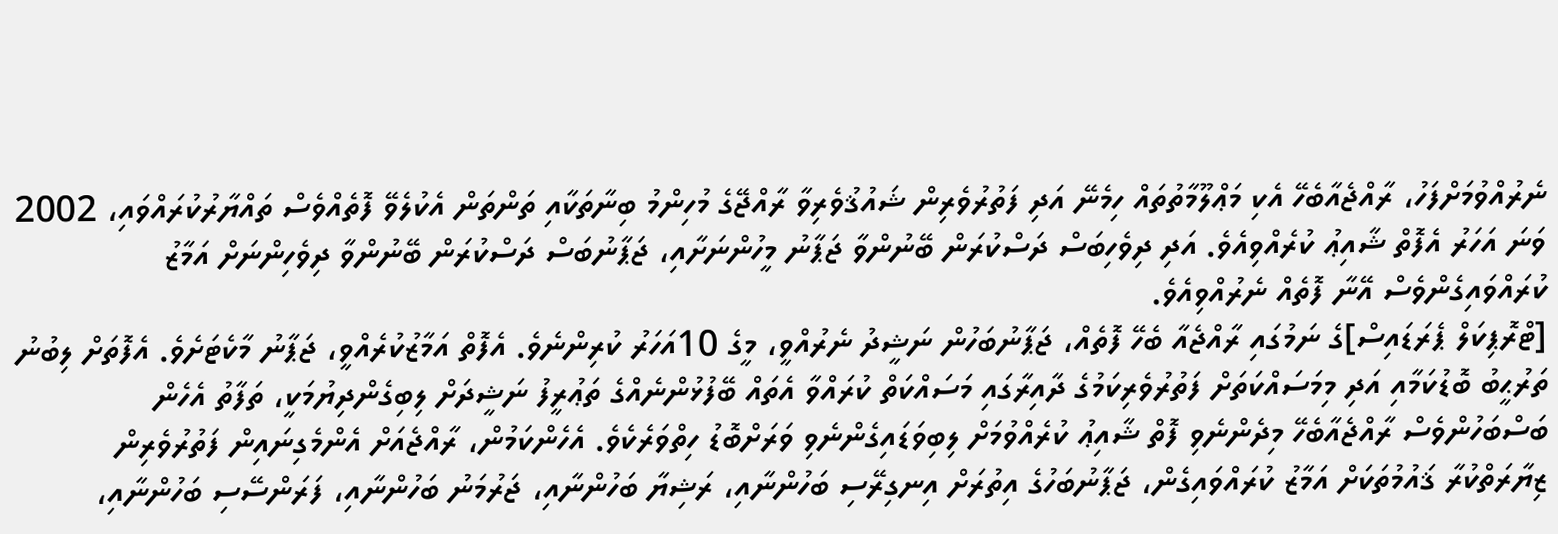ނެރުއްވުމަށްފަހު، ރާއްޖެއާބެހޭ އެކި މަޢްލޫމާތުތައް ހިމެނޭ އަދި ފަތުރުވެރިން ޝައުޤުވެރިވާ ރާއްޖޭގެ މުހިންމު ބިނާތަކާއި ތަންތަން އެކުލެވޭ ފޮތެއްވެސް ތައްޔާރުކުރައްވައި، 2002 ވަނަ އަހަރު އެފޮތް ޝާއިޢު ކުރެއްވިއެވެ. އަދި ދިވެހިބަސް ދަސްކުރަން ބޭނުންވާ ޖަޕާނު މީހުންނަށާއި، ޖަޕާނުބަސް ދަސްކުރަން ބޭނުންވާ ދިވެހިންނަށް އަމާޒު ކުރައްވައިގެންވެސް އޭނާ ފޮތެއް ނެރުއްވިއެވެ.
[ޓްރޮޕިކަލް ޕެރަޑައިސް]ގެ ނަމުގައި ރާއްޖެއާ ބެހޭ ފޮތެއް، ޖަޕާނުބަހުން ނަޝީދު ނެރުއްވީ، މީގެ 10އަހަރު ކުރިންނެވެ. އެފޮތް އަމާޒުކުރެއްވީ، ޖަޕާނު މާކެޓަށެވެ. އެފޮތަށް ލިބުނު ތަރުޙީބު ބޮޑުކަމާއި އަދި މިމަސައްކަތަށް ފަތުރުވެރިކަމުގެ ދާއިރާގައި މަސައްކަތް ކުރައްވާ އެތައް ބޭފުޅުންނެއްގެ ތަޢުރީފު ނަޝީދަށް ލިބިގެންދިޔުމަކީ، ތަފާތު އެހެން ބަސްބަހުންވެސް ރާއްޖެއާބެހޭ މިދެންނެވި ފޮތް ޝާއިޢު ކުރެއްވުމަށް ލިބިވަޑައިގެންނެވި ވަރަށްބޮޑު ހިތްވަރެކެވެ. އެހެންކަމުން، ރާއްޖެއަށް އެންމެގިނައިން ފަތުރުވެރިން ޒިޔާރަތްކުރާ ޤައުމުތަކަށް އަމާޒު ކުރައްވައިގެން، ޖަޕާނުބަހުގެ އިތުރަށް އިނގިރޭސި ބަހުންނާއި، ރަޝިޔާ ބަހުންނާއި، ޖަރުމަނު ބަހުންނާއި، ފަރަންސޭސި ބަހުންނާއި،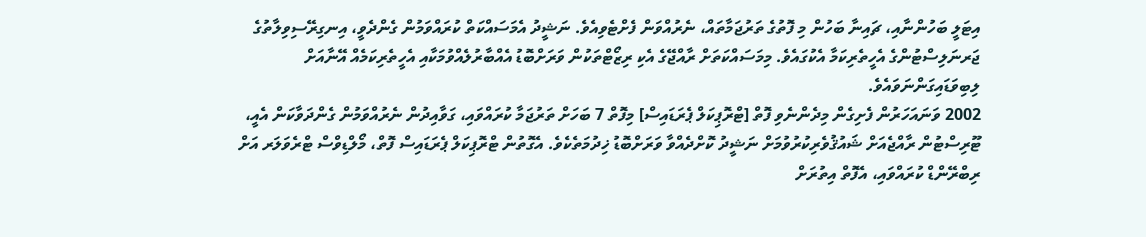އިޓަލީ ބަހުންނާއި، ޗައިނާ ބަހުން މި ފޮތުގެ ތަރުޖަމާތައް، ނެރުއްވަން ފެށްޓެވިއެވެ. ނަޝީދު އެމަސައްކަތް ކުރައްވަމުން ގެންދެވީ، އިނގިރޭސިވިލާތުގެ ޖަރނަލިސްޓުންގެ އެހީތެރިކަމާ އެކުގައެވެ. މިމަސައްކަތަށް ރާއްޖޭގެ އެކި ރިޒޯޓްތަކުން ވަރަށްބޮޑު އެއްބާރުލެއްވުމަކާއި އެހީތެރިކަމެއް އޭނާއަށް ލިބިވަޑައިގަންނަވައެވެ.
2002 ވަނައަހަރުން ފެށިގެން މިދެންނެވި ފޮތް [ޓްރޮޕިކަލް ޕެރަޑައިސް] މިފޮތް 7 ބަހަށް ތަރުޖަމާ ކުރައްވައި، ގަވާއިދުން ނެރުއްވަމުން ގެންދަވާކަން އެއީ، ޓޫރިސްޓުން ރާއްޖެއަށް ޝައުޤުވެރިކުރުވުމަށް ނަޝީދު ކޮށްދެއްވާ ވަރަށްބޮޑު ޚިދުމަތެކެވެ. އެގޮތުން ޓްރޮޕިކަލް ޕެރަޑައިސް ފޮތް، މޯލްޑިވްސް ޓްރެވަލަރ އަށް ރިބްރޭންޑް ކުރައްވައި، އެފޮތް އިތުރަށް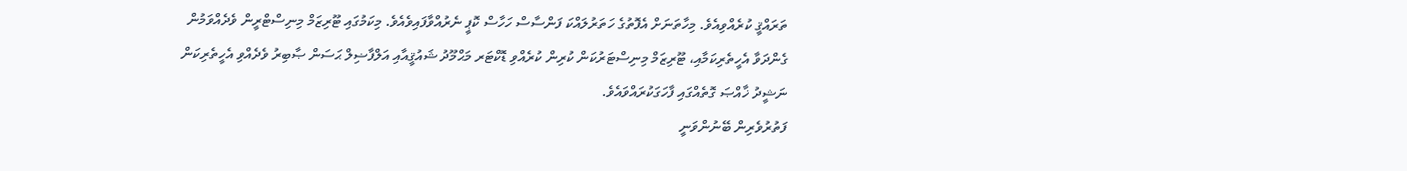ތަރައްޤީ ކުރެއްވިއެވެ. މިހާތަނަށް އެފޮތުގެ ހަތަރުލައްކަ ފަންސާސް ހަހާސް ކޮޕީ ނެރުއްވާފައިވެއެވެ. މިކަމުގައި ޓޫރިޒަމް މިނިސްޓްރީން ވެދެއްވަމުން ގެންދަވާ އެހީތެރިކަމާއި، ޓޫރިޒަމް މިނިސްޓަރުކަން ކުރިން ކުރެއްވި ޑޮކްޓަރ މަޙްމޫދު ޝައުޤީއާއި އަލްފާޟިލް ޙަސަން ޞާބިރު ވެދެއްވި އެހީތެރިކަން ނަޝީދު ޚާއްޞަ ގޮތެއްގައި ފާހަގަކުރައްވައެވެ.
ފަތުރުވެރިން ބޭނުންވަނީ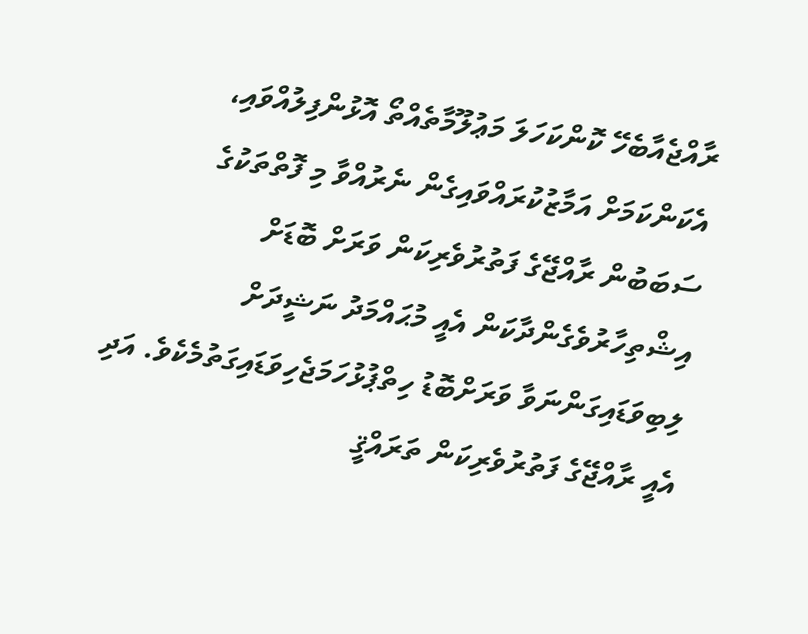ރާއްޖެއާބެހޭ ކޮންކަހަލަ މަޢުލޫމާތެއްތޯ އޮޅުންފިލުއްވައި، އެކަންކަމަށް އަމާޒުކުރައްވައިގެން ނެރުއްވާ މި ފޮތްތަކުގެ ސަބަބުން ރާއްޖޭގެ ފަތުރުވެރިކަން ވަރަށް ބޮޑަށް އިޝްތިހާރުވެގެންދާކަން އެއީ މުޙައްމަދު ނަޝީދަށް ލިބިވަޑައިގަންނަވާ ވަރަށްބޮޑު ހިތްޕުޅުހަމަޖެހިވަޑައިގަތުމެކެވެ. އަދި އެއީ ރާއްޖޭގެ ފަތުރުވެރިކަން ތަރައްޤީ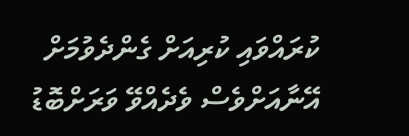ކުރައްވައި ކުރިއަށް ގެންދެވުމަށް އޭނާއަށްވެސް ވެދެއްވޭ ވަރަށްބޮޑު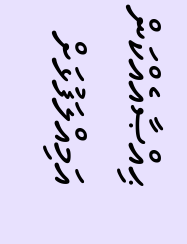ޙިއްޞާއެއްކަން އަމިއްލަފުޅަށް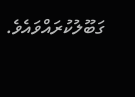ގަބޫލުކުރައްވައެވެ.